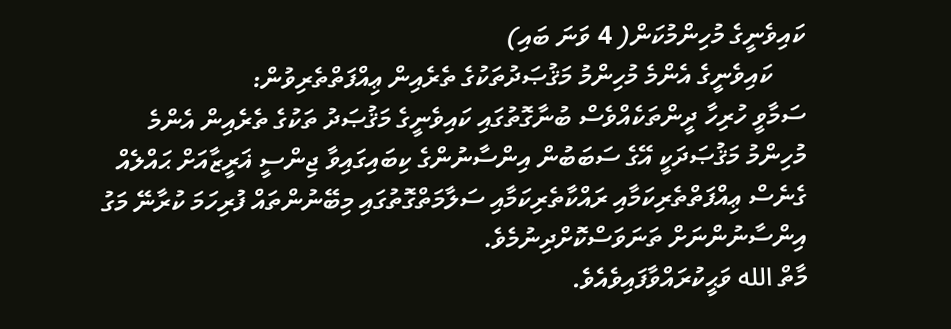ކައިވެނީގެ މުހިންމުކަން( 4 ވަނަ ބައި)
     ކައިވެނީގެ އެންމެ މުހިންމު މަޤުޞަދުތަކުގެ ތެރެއިން ޢިއްފަތްތެރިވުން:
ސަމާވީ ހުރިހާ ދީންތަކެއްވެސް ބުނާގޮތުގައި ކައިވެނީގެ މަޤުޞަދު ތަކުގެ ތެރެއިން އެންމެ މުހިންމު މަޤުޞަދަކީ އޭގެ ސަބަބުން އިންސާނުންގެ ކިބައިގައިވާ ޖިންސީ ޣަރީޒާއަށް ޙައްލެއް ގެނެސް ޢިއްފަތްތެރިކަމާއި ރައްކާތެރިކަމާއި ސަލާމަތްގޮތުގައި މިބޭނުންތައް ފުރިހަމަ ކުރާނޭ މަގު އިންސާނުންނަށް ތަނަވަސްކޮށްދިނުމެވެ.
މާތް الله ވަޙީކުރައްވާފައިވެއެވެ.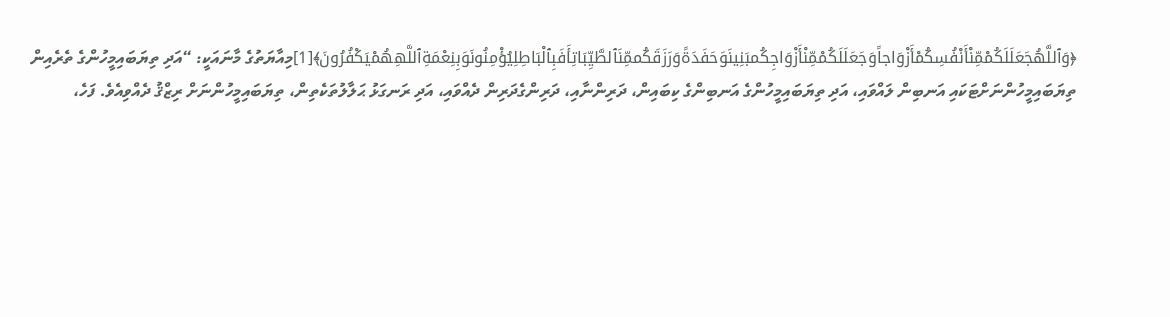﴿وَٱللَّهُجَعَلَلَكُمْمِّنْأَنْفُسِكُمْأَزْوَاجاًوَجَعَلَلَكُمْمِّنْأَزْوَاجِكُمبَنِينَوَحَفَدَةًوَرَزَقَكُممِّنَٱلطَّيِّبَاتِأَفَبِٱلْبَاطِلِيُؤْمِنُونَوَبِنِعْمَةِٱللَّهِهُمْيَكْفُرُونَ﴾[1]މިއާޔަތުގެ މާނައަކީ: “އަދި ތިޔަބައިމީހުންގެ ތެރެއިން ތިޔަބައިމީހުންނަށްޓަކައި އަނބިން ލައްވައި، އަދި ތިޔަބައިމީހުންގެ އަނބިންގެ ކިބައިން، ދަރިންނާއި، ދަރިންގެދަރިން ދެއްވައި، އަދި ރަނގަޅު ޙަލާލުތަކެތިން، ތިޔަބައިމީހުންނަށް ރިޒްޤު ދެއްވިއެވެ. ފަހެ،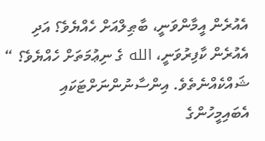އެއުރެން އީމާންވަނީ، ބާޠިލްއަށް ހެއްޔެވެ؟ އަދި އެއުރެން ކާފިރުވަނީ، الله ގެ ނިޢުމަތަށް ހެއްޔެވެ؟ “
ޝައްކެއްނެތެވެ. އިންސާނުންނަށްޓަކައި އެބައިމީހުންގެ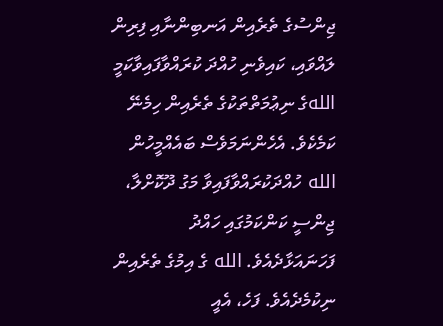ޖިންސުގެ ތެރެއިން އަނބިންނާއި ފިރިން ލައްވައި، ކައިވެނި ހުއްދަ ކުރައްވާފައިވާކަމީ اللهގެ ނިޢުމަތްތަކުގެ ތެރެއިން ހިމެނޭ ކަމެކެވެ. އެހެންނަމަވެސް ބައެއްމީހުން الله ހުއްދަކުރައްވާފައިވާ މަގު ދޫކޮށްލާ، ޖިންސީ ކަންކަމުގައި ހައްދު ފަހަނައަޅާދެއެވެ. الله ގެ އިމުގެ ތެރެއިން ނިކުމެދެއެވެ. ފަހެ، އެއީ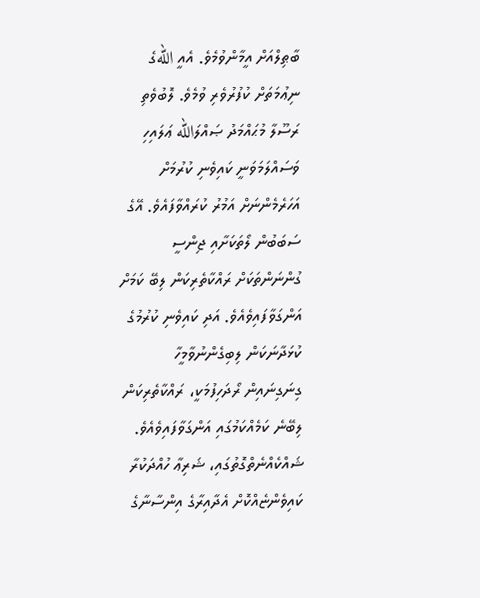ބާޠިލްއަށް އީމާންވުމެވެ. އެއީ اللهގެ ނިޢުމަތަށް ކުފުރުވެރި ވުމެވެ. ލޮބުވެތި ރަސޫލާ މުޙައްމަދު ޞައްލަالله ޢަލައިހި ވަސައްލަމަވަނީ ކައިވެނި ކުރުމަށް އަހަރެމެންނަށް އަމުރު ކުރައްވާފައެވެ. އޭގެ ސަބަބުން ލޯތަކަށާއި ޖިންސީ ގުންނަންތަކަށް ރައްކާތެރިކަން ލިބޭ ކަމަށް އަންގަވާފައިވެއެވެ. އަދި ކައިވެނި ކުރުމުގެ ކުޅަދާނަކަން ލިބިގެންނުވާމީހާ ގިނަގިނައިން ރޯދަހިފުމަކީ، ރައްކާތެރިކަން ލިބޭނެ ކަމެއްކަމުގައި އަންގަވާފައިވެއެވެ.
ޝައްކެއްނެތްގޮތުގައި، ޝަރިޢާ ހުއްދަކުރާ ކައިވެންޏެއްކޮށް އެދާއިރާގެ އިންސާނާގެ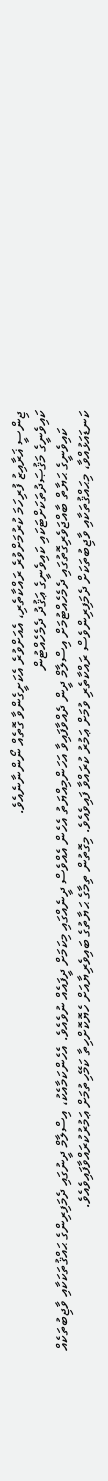ޖިންސީ ޣަރާއިޒު ފުރިހަމަ ކުރުމަށްވުރެ ރައްކާތެރި، އެއަށްވުރެ އެކަށީގެންވާ ގޮތެއް ނޯންނާނެއެވެ.
ކައިވެނީގެ މަޤުޞަދުތަކަށްޓަކައި ކައިވެނީގެ ޢަޤުދު ދެމެހެއްޓުން
     ކައިވެނީގެ ޙަޔާތް ބާއްޖަވެރިގޮތުގައި ދެމެހެއްޓުމަށް އިސްލާމް ދީން ދެއްވާފައިވާ އަހަންމިއްޔަތު އެހެން އެއްވެސް ދީނެއްގައި މިކަމަށް ދީފައެއް ނުވެއެވެ. އެހެންކަމާއެކު، އިސްލާމް ދީނުގައި ދެމަފިރިންގެ ޙައްޤުތަކަކާއި ވާޖިބުތަކެއް ކަނޑައަޅުއްވާ، މިޙައްޤުތަކާއި ވާޖިބުތަކަށް ދެމަފިރިންވެސް ރައްކާތެރި ވުމަށް ޢަމުރު ކުރައްވާ ފައިވެއެވެ. މިގޮތުން ތިމާގެ ޙަޔާތުގެ ބައިވެރިޔާއަށް ހެޔޮކޮށްހިތާ ކަމޭހިތުމަށް ޢަމުރުކުރައްވާފައިވެއެވެ.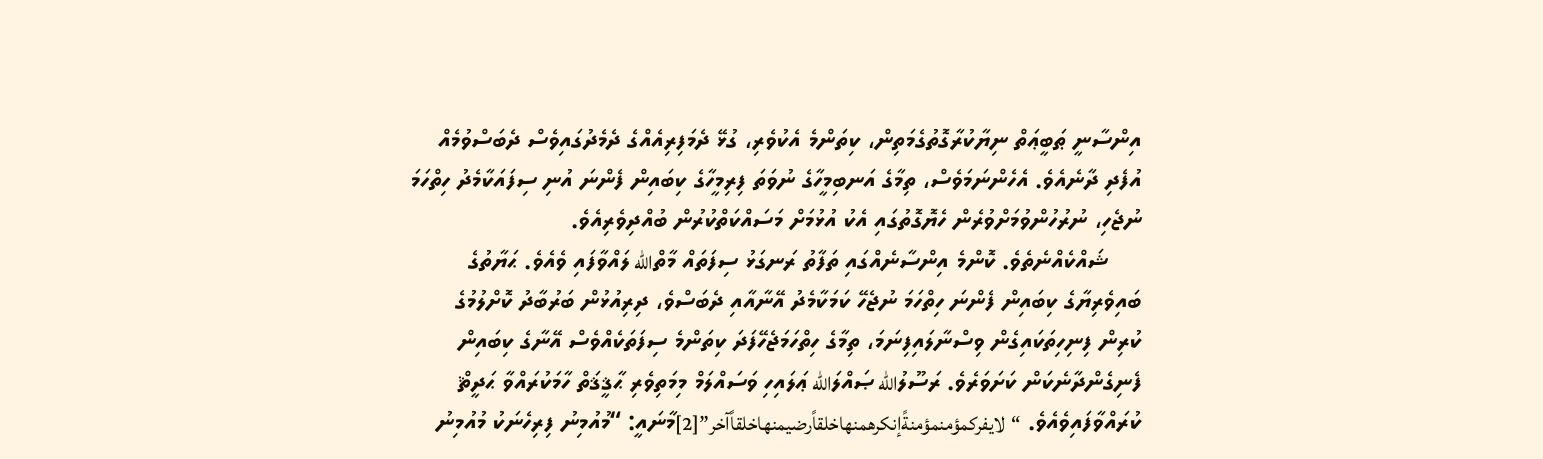އިންސާނީ ޠަބީޢަތް ނިޔާކުރާގޮތުގެމަތިން، ކިތަންމެ އެކުވެރި، ގުޅޭ ދެމަފިރިއެއްގެ ދެމެދުގައިވެސް ދެބަސްވުމެއް އުފެދި ދާނެއެވެ. އެހެންނަމަވެސް، ތިމާގެ އަނބިމީހާގެ ނުވަތަ ފިރިމީހާގެ ކިބައިން ފެންނަ އުނި ސިފައަކާމެދު ހިތްހަމަ ނުޖެހި، ނުރުހުންވުމަށްވުރެން ހެޔޮގޮތުގައި އެކު އުޅުމަށް މަސައްކަތްކުރުން ބުއްދިވެރިއެވެ.
     ޝައްކެއްނެތެވެ. ކޮންމެ އިންސާނެއްގައި ތަފާތު ރަނގަޅު ސިފަތައް މާތްالله ލައްވާފައި ވެއެވެ. ޙަޔާތުގެ ބައިވެރިޔާގެ ކިބައިން ފެންނަ ހިތްހަމަ ނުޖެހޭ ކަމަކާމެދު އޭނާއާއި ދެބަސްވެ، ދިރިއުޅުން ބަރުބާދު ކޮށްލުމުގެ ކުރިން ފިނިހިތަކައިގެން ވިސްނާލައިފިނަމަ، ތިމާގެ ހިތްހަމަޖެހޭފަދަ ކިތަންމެ ސިފަތަކެއްވެސް އޭނާގެ ކިބައިން ފެނިގެންދާނެކަން ކަށަވަރެވެ. ރަސޫލުالله ޞައްލަالله ޢަލައިހި ވަސައްލަމް މިމަތިވެރި ޙާޤީޤަތް ހާމަކުރައްވާ ޙަދީޘް ކުރައްވާފައިވެއެވެ. “لايفركمؤمنمؤمنةًإنكرهمنهاخلقاًرضيمنهاخلقاًآخر”[2]މާނައީ: “މުއުމިނު ފިރިހެނަކު މުއުމިނު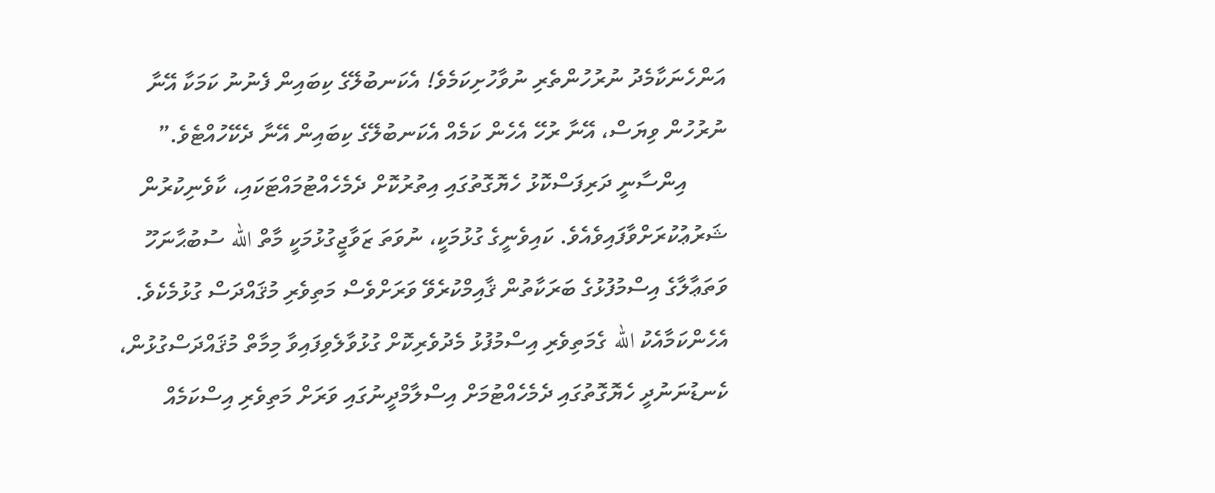އަންހެނަކާމެދު ނުރުހުންތެރި ނުވާހުށިކަމެވެ! އެކަނބުލޭގެ ކިބައިން ފެނުނު ކަމަކާ އޭނާ ނުރުހުން ވިޔަސް، އޭނާ ރުހޭ އެހެން ކަމެއް އެކަނބުލޭގެ ކިބައިން އޭނާ ދެކޭހުއްޓެވެ.”
       އިންސާނީ ދަރިފަސްކޮޅު ހެޔޮގޮތުގައި އިތުރުކޮށް ދެމެހެއްޓުމައްޓަކައި، ކާވެނިކުރުން ޝަރުޢުކުރަށްވާފައިވެއެވެ. ކައިވެނީގެ ގުޅުމަކީ، ނުވަތަ ޒަވާޖީގުޅުމަކީ މާތް الله ސުބުޙާނަހޫ ވަތަޢާލާގެ އިސްމުފުޅުގެ ބަރަކާތުން ޤާއިމްކުރެވޭ ވަރަށްވެސް މަތިވެރި މުޤައްދަސް ގުޅުމެކެވެ. އެހެންކަމާއެކު الله ގެމަތިވެރި އިސްމުފުޅު މެދުވެރިކޮށް ގުޅުވާލެވިފައިވާ މިމާތް މުޤައްދަސްގުޅުން، ކެނޑުނަނުދީ ހެޔޮގޮތުގައި ދެމެހެއްޓުމަށް އިސްލާމްދީނުގައި ވަރަށް މަތިވެރި އިސްކަމެއް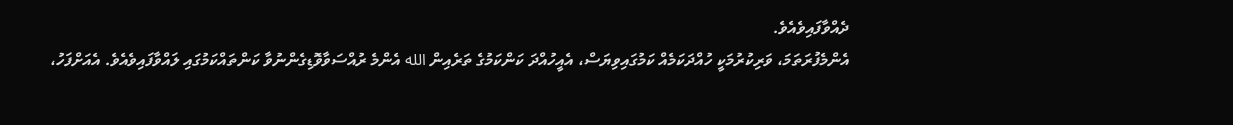ދެއްވާފައިވެއެވެ.
އެންމެފުރަތަމަ، ވަރިކުރުމަކީ ހުއްދަކަމެއް ކަމުގައިވިޔަސް، އެއީހުއްދަ ކަންކަމުގެ ތަރެއިން الله އެންމެ ރުއްސަވާވޮޑިގެންނުވާ ކަންތައްކަމުގައި ލައްވާފައިވެއެވެ. އެއަށްފަހު،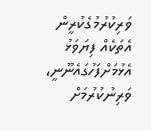ވަރިކުރުމުގެކުރީން އެތަކެއް ފިޔަވަޅު އެޅުމަށްފަހުގައެނޫނީ، ވަރިނުކުރުމަށް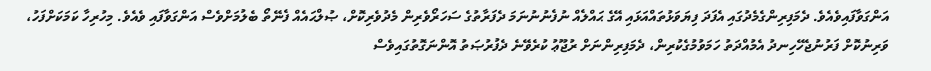އަންގަވާފައިވެއެވެ. ދެމަފިރިންގެމެދުގައި އެފަދަ ފިޔަވަޅުތައްއަޅައި އޭގެ ޙައްލެއް ނުފެނުނުނަމަ ދެފަރާތުގެ ސަހަރޯވެރިން މެދުވެރިކޮށް، ޞުލްޙައެއް ފެނޭތޯ ބެލުމަށްވެސް އަންގަވާފައި ވެއެވެ. މިހުރިހާ ކަމަކަށްފަހު، ވަރިނުކޮށް ފަރުނުޖެހޭހިނދު އެމުއްދަތު ހަމަވުމުގެކުރިން، ދެމަފިރިންނަށް ރުޖޫޢު ކުރެވޭނެ ދެފުރުޞަތު އޮންނަގޮތުގައިވެސް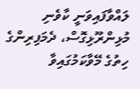ލައްވާފައިވަނީ ކާވެނި މުޅިންރޫޅިގޮސް، ދެމަފިރިންގެ ހިތުގެ މޭވާކަމުގައިވާ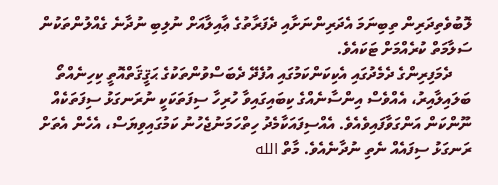ލޮބުވެތިދަރިން ތިބިނަމަ އެދަރިންނަށާއި ދެފަރާތުގެ ޢާއިލާއަށް ނުލިބި ނުދާނެ ގެއްލުންތަކުން ސަލާމަތް ކުރެއްމަށް ޓަކައެވެ.
     ދެމަފިރިންގެ ދެމެދުގައި އެކިކަންކަމުގައި އުފެދޭ ދެބަސްވުންތަކުގެ ޙަޤީޤަތްއޮތީ ކިހިނެއްތޯ ބަލައިލާއިރު، އެއްވެސް އިންސާނެއްގެ ކިބައިގައިވާ ހުރިހާ ސިފަތަކަކީ ނުރަނގަޅު ސިފަތަކެއް ނޫންކަން އަންގަވާފައިވެއެވެ. އެއްސިފައަކާމެދު ހިތްހަމަނުޖެހުނު ކަމުގައިވިޔަސް، އެހެން އެތަށް ރަނގަޅު ސިފައެއް ނެތި ނުދާނެއެވެ. މާތް الله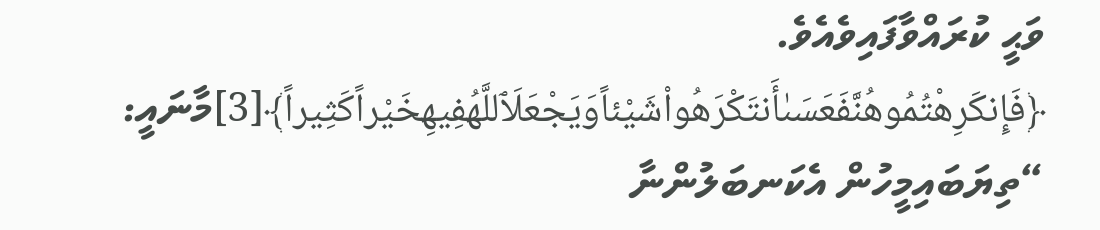ވަޙީ ކުރައްވާފައިވެއެވެ. ﴿فَإِنكَرِهْتُمُوهُنَّفَعَسَىٰأَنتَكْرَهُواْشَيْئاًوَيَجْعَلَٱللَّهُفِيهِخَيْراًكَثِيراً﴾[3]މާނައީ: “ތިޔަބައިމީހުން އެކަނބަލުންނާ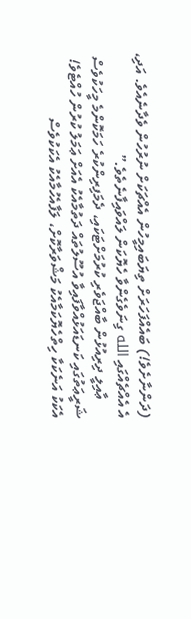(ދަންނާށެވެ!) ބައެއްފަހަރަށް ތިޔަބައިމީހުން އެއްޗަކަށް ނުރުހުން ވެދާނެއެވެ. އަދި، އެ އެއްޗެއްގައި الله ގިނަވެގެންވާ ހެޔޮކަން ލައްވައިފާނެތެވެ.”
     ޢާއިލީ ދިރިއުޅުން ބާއްޖަވެރި ކުރުމަށްޓަކައި، ދެމަފިރިންކުރެ ހަމަކޮންމެ މީހަކުވެސް ޝަރީޢަތުގައި ކަނޑައަޅުއްވާފައިވާ އުސޫލުތައް ދަތުމާއެކު އެއަށް ޢަމަލު ކުރުން ހުއްޓެވެ! އެކަކު އަނެކަކާ ހިތްހެޔޮކަމާއެކު މަޝްވަރާކޮށް، ލަފާއެހުމާއެކު އެކަކުވެސް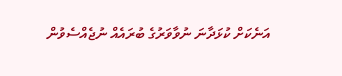އަނެކަށް ކުޅަދާނަ ނުވާވަރުގެ ބުރައެއް ނުޖެއްސެވުން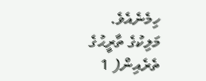ހިމެނެއެވެ.
މަލިކުގެ ތާރީޙުގެ ތެރެއިން( 1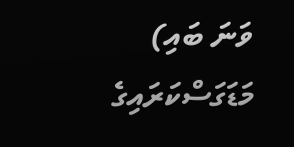ވަނަ ބައި)
މަޑަގަސްކަރައިގެ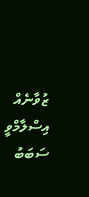ޒުވާނެއް އިސްލާމްވީ ސަބަބު